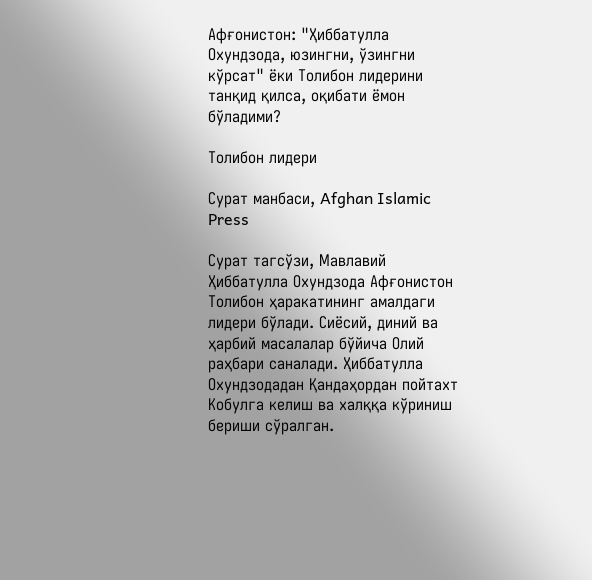Афғонистон: "Ҳиббатулла Охундзода, юзингни, ўзингни кўрсат" ёки Толибон лидерини танқид қилса, оқибати ёмон бўладими?

Толибон лидери

Сурат манбаси, Afghan Islamic Press

Сурат тагсўзи, Мавлавий Ҳиббатулла Охундзода Афғонистон Толибон ҳаракатининг амалдаги лидери бўлади. Сиёсий, диний ва ҳарбий масалалар бўйича Олий раҳбари саналади. Ҳиббатулла Охундзодадан Қандаҳордан пойтахт Кобулга келиш ва халққа кўриниш бериши сўралган.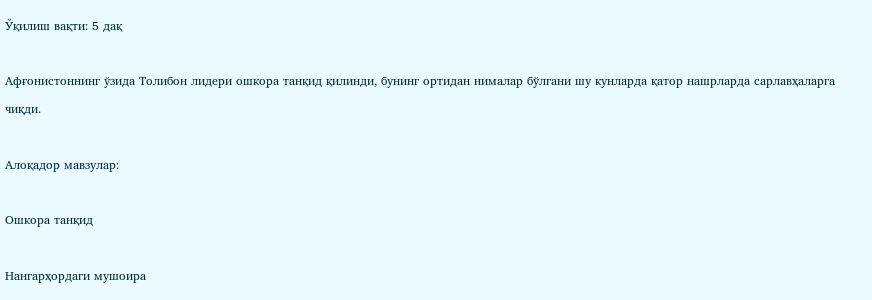Ўқилиш вақти: 5 дақ

Афғонистоннинг ўзида Толибон лидери ошкора танқид қилинди, бунинг ортидан нималар бўлгани шу кунларда қатор нашрларда сарлавҳаларга чиқди.

Алоқадор мавзулар:

Ошкора танқид

Нангарҳордаги мушоира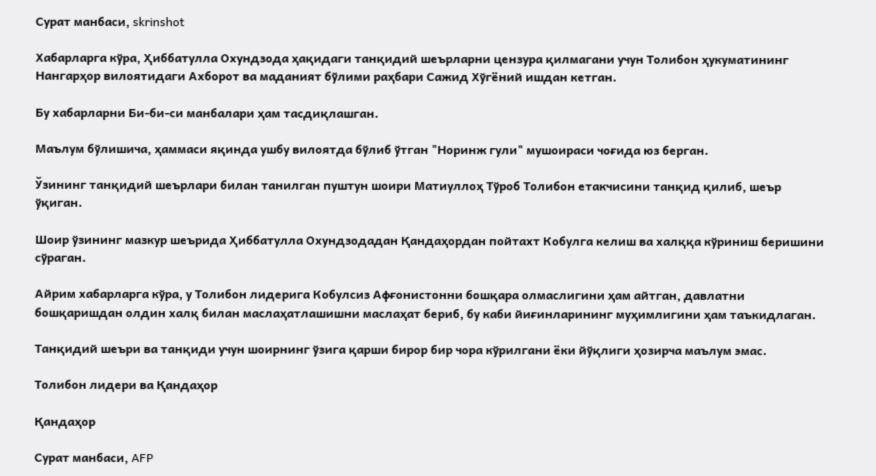Сурат манбаси, skrinshot

Хабарларга кўра, Ҳиббатулла Охундзода ҳақидаги танқидий шеърларни цензура қилмагани учун Толибон ҳукуматининг Нангарҳор вилоятидаги Ахборот ва маданият бўлими раҳбари Сажид Хўгёний ишдан кетган.

Бу хабарларни Би-би-си манбалари ҳам тасдиқлашган.

Маълум бўлишича, ҳаммаси яқинда ушбу вилоятда бўлиб ўтган "Норинж гули" мушоираси чоғида юз берган.

Ўзининг танқидий шеърлари билан танилган пуштун шоири Матиуллоҳ Тўроб Толибон етакчисини танқид қилиб, шеър ўқиган.

Шоир ўзининг мазкур шеърида Ҳиббатулла Охундзодадан Қандаҳордан пойтахт Кобулга келиш ва халққа кўриниш беришини сўраган.

Айрим хабарларга кўра, у Толибон лидерига Кобулсиз Афғонистонни бошқара олмаслигини ҳам айтган, давлатни бошқаришдан олдин халқ билан маслаҳатлашишни маслаҳат бериб, бу каби йиғинларининг муҳимлигини ҳам таъкидлаган.

Танқидий шеъри ва танқиди учун шоирнинг ўзига қарши бирор бир чора кўрилгани ёки йўқлиги ҳозирча маълум эмас.

Толибон лидери ва Қандаҳор

Қандаҳор

Сурат манбаси, AFP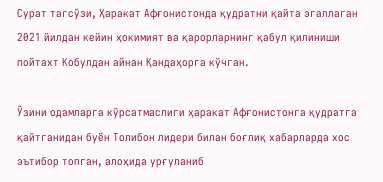Сурат тагсўзи, Ҳаракат Афғонистонда қудратни қайта эгаллаган 2021 йилдан кейин ҳокимият ва қарорларнинг қабул қилиниши пойтахт Кобулдан айнан Қандаҳорга кўчган.

Ўзини одамларга кўрсатмаслиги ҳаракат Афғонистонга қудратга қайтганидан буён Толибон лидери билан боғлиқ хабарларда хос эътибор топган, алоҳида урғуланиб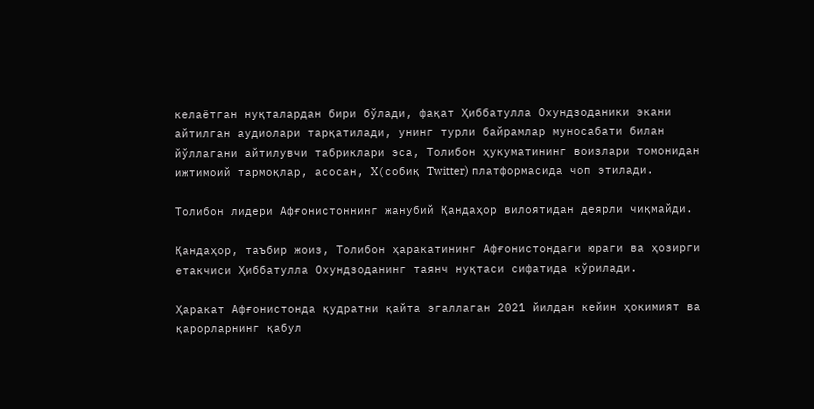келаётган нуқталардан бири бўлади, фақат Ҳиббатулла Охундзоданики экани айтилган аудиолари тарқатилади, унинг турли байрамлар муносабати билан йўллагани айтилувчи табриклари эса, Толибон ҳукуматининг воизлари томонидан ижтимоий тармоқлар, асосан, X(собиқ Twitter) платформасида чоп этилади.

Толибон лидери Афғонистоннинг жанубий Қандаҳор вилоятидан деярли чиқмайди.

Қандаҳор, таъбир жоиз, Толибон ҳаракатининг Афғонистондаги юраги ва ҳозирги етакчиси Ҳиббатулла Охундзоданинг таянч нуқтаси сифатида кўрилади.

Ҳаракат Афғонистонда қудратни қайта эгаллаган 2021 йилдан кейин ҳокимият ва қарорларнинг қабул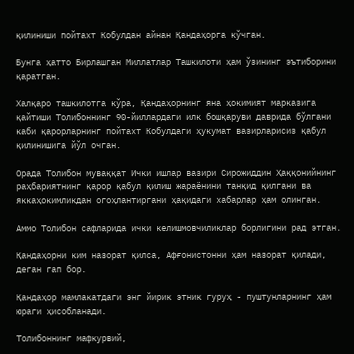қилиниши пойтахт Кобулдан айнан Қандаҳорга кўчган.

Бунга ҳатто Бирлашган Миллатлар Ташкилоти ҳам ўзининг эътиборини қаратган.

Халқаро ташкилотга кўра, Қандаҳорнинг яна ҳокимият марказига қайтиши Толибоннинг 90-йиллардаги илк бошқаруви даврида бўлгани каби қарорларнинг пойтахт Кобулдаги ҳукумат вазирларисиз қабул қилинишига йўл очган.

Орада Толибон муваққат Ички ишлар вазири Сирожиддин Ҳаққонийнинг раҳбариятнинг қарор қабул қилиш жараёнини танқид қилгани ва яккаҳокимликдан огоҳлантиргани ҳақидаги хабарлар ҳам олинган.

Аммо Толибон сафларида ички келишмовчиликлар борлигини рад этган.

Қандаҳорни ким назорат қилса, Афғонистонни ҳам назорат қилади, деган гап бор.

Қандаҳор мамлакатдаги энг йирик этник гуруҳ - пуштунларнинг ҳам юраги ҳисобланади.

Толибоннинг мафкурвий,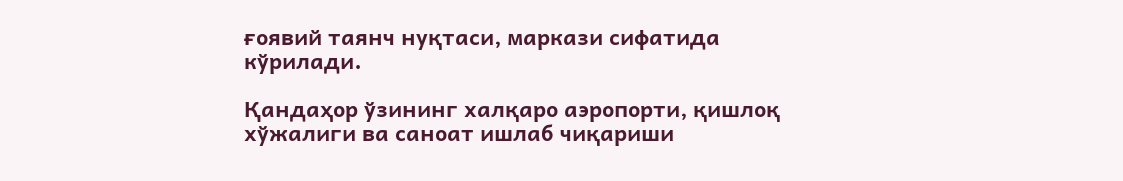ғоявий таянч нуқтаси, маркази сифатида кўрилади.

Қандаҳор ўзининг халқаро аэропорти, қишлоқ хўжалиги ва саноат ишлаб чиқариши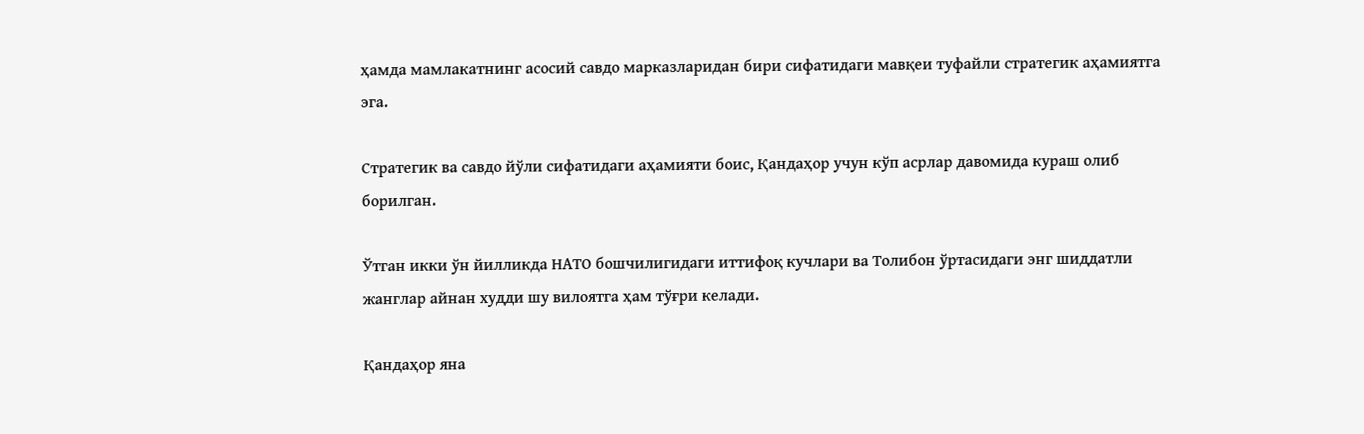ҳамда мамлакатнинг асосий савдо марказларидан бири сифатидаги мавқеи туфайли стратегик аҳамиятга эга.

Стратегик ва савдо йўли сифатидаги аҳамияти боис, Қандаҳор учун кўп асрлар давомида кураш олиб борилган.

Ўтган икки ўн йилликда НАТО бошчилигидаги иттифоқ кучлари ва Толибон ўртасидаги энг шиддатли жанглар айнан худди шу вилоятга ҳам тўғри келади.

Қандаҳор яна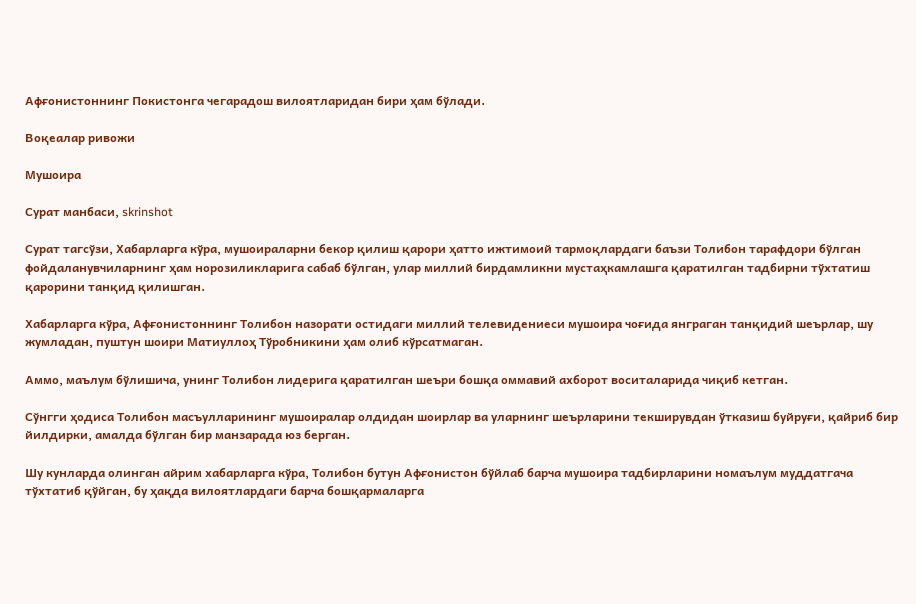Афғонистоннинг Покистонга чегарадош вилоятларидан бири ҳам бўлади.

Воқеалар ривожи

Мушоира

Сурат манбаси, skrinshot

Сурат тагсўзи, Хабарларга кўра, мушоираларни бекор қилиш қарори ҳатто ижтимоий тармоқлардаги баъзи Толибон тарафдори бўлган фойдаланувчиларнинг ҳам норозиликларига сабаб бўлган, улар миллий бирдамликни мустаҳкамлашга қаратилган тадбирни тўхтатиш қарорини танқид қилишган.

Хабарларга кўра, Афғонистоннинг Толибон назорати остидаги миллий телевидениеси мушоира чоғида янграган танқидий шеърлар, шу жумладан, пуштун шоири Матиуллоҳ Тўробникини ҳам олиб кўрсатмаган.

Аммо, маълум бўлишича, унинг Толибон лидерига қаратилган шеъри бошқа оммавий ахборот воситаларида чиқиб кетган.

Сўнгги ҳодиса Толибон масъулларининг мушоиралар олдидан шоирлар ва уларнинг шеърларини текширувдан ўтказиш буйруғи, қайриб бир йилдирки, амалда бўлган бир манзарада юз берган.

Шу кунларда олинган айрим хабарларга кўра, Толибон бутун Афғонистон бўйлаб барча мушоира тадбирларини номаълум муддатгача тўхтатиб қўйган, бу ҳақда вилоятлардаги барча бошқармаларга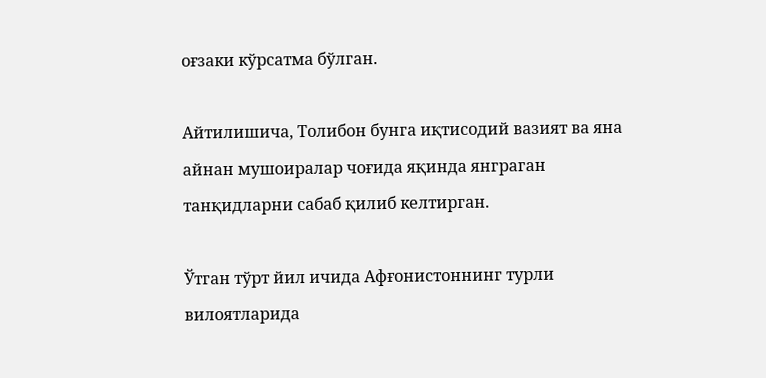оғзаки кўрсатма бўлган.

Айтилишича, Толибон бунга иқтисодий вазият ва яна айнан мушоиралар чоғида яқинда янграган танқидларни сабаб қилиб келтирган.

Ўтган тўрт йил ичида Афғонистоннинг турли вилоятларида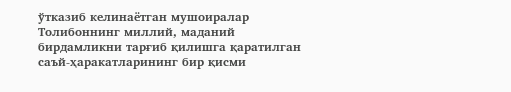ўтказиб келинаётган мушоиралар Толибоннинг миллий, маданий бирдамликни тарғиб қилишга қаратилган саъй-ҳаракатларининг бир қисми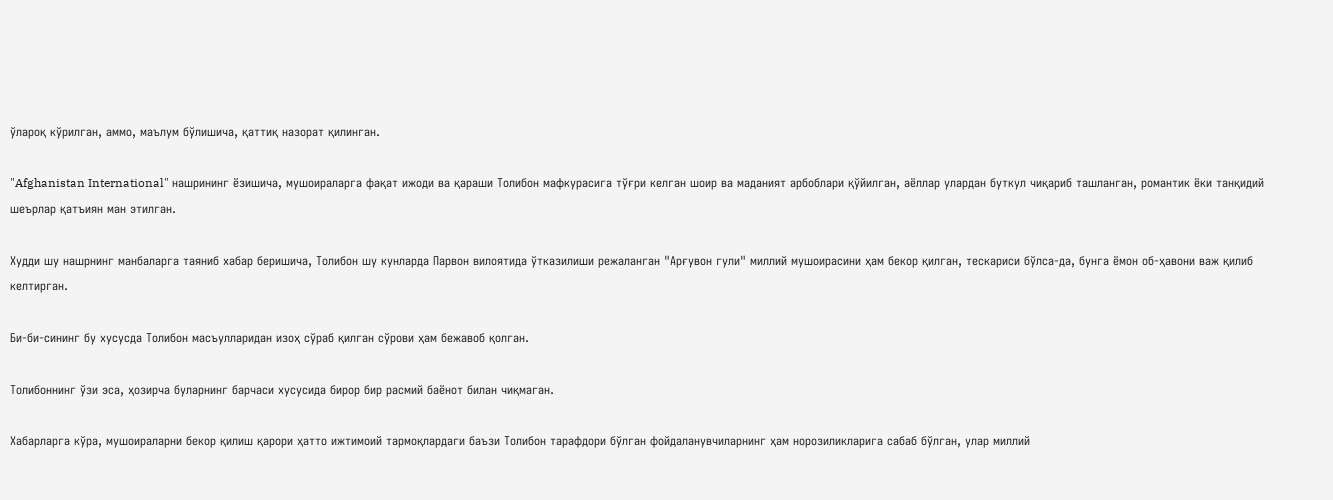ўлароқ кўрилган, аммо, маълум бўлишича, қаттиқ назорат қилинган.

"Afghanistan International" нашрининг ёзишича, мушоираларга фақат ижоди ва қараши Толибон мафкурасига тўғри келган шоир ва маданият арбоблари қўйилган, аёллар улардан буткул чиқариб ташланган, романтик ёки танқидий шеърлар қатъиян ман этилган.

Худди шу нашрнинг манбаларга таяниб хабар беришича, Толибон шу кунларда Парвон вилоятида ўтказилиши режаланган "Арғувон гули" миллий мушоирасини ҳам бекор қилган, тескариси бўлса-да, бунга ёмон об-ҳавони важ қилиб келтирган.

Би-би-сининг бу хусусда Толибон масъулларидан изоҳ сўраб қилган сўрови ҳам бежавоб қолган.

Толибоннинг ўзи эса, ҳозирча буларнинг барчаси хусусида бирор бир расмий баёнот билан чиқмаган.

Хабарларга кўра, мушоираларни бекор қилиш қарори ҳатто ижтимоий тармоқлардаги баъзи Толибон тарафдори бўлган фойдаланувчиларнинг ҳам норозиликларига сабаб бўлган, улар миллий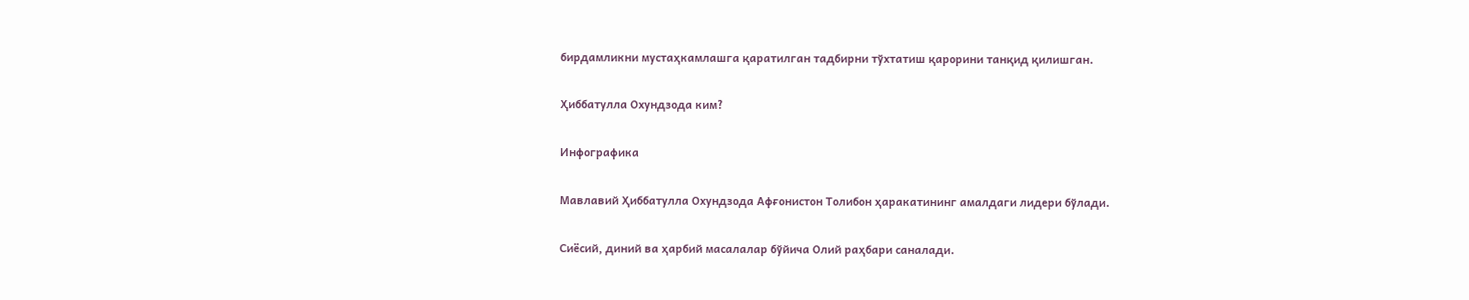бирдамликни мустаҳкамлашга қаратилган тадбирни тўхтатиш қарорини танқид қилишган.

Ҳиббатулла Охундзода ким?

Инфографика

Мавлавий Ҳиббатулла Охундзода Афғонистон Толибон ҳаракатининг амалдаги лидери бўлади.

Сиёсий, диний ва ҳарбий масалалар бўйича Олий раҳбари саналади.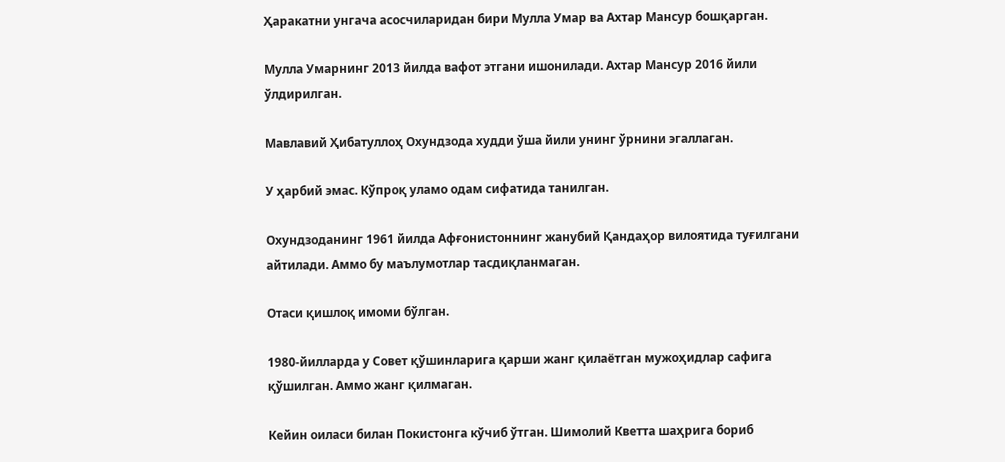Ҳаракатни унгача асосчиларидан бири Мулла Умар ва Ахтар Мансур бошқарган.

Мулла Умарнинг 2013 йилда вафот этгани ишонилади. Ахтар Мансур 2016 йили ўлдирилган.

Мавлавий Ҳибатуллоҳ Охундзода худди ўша йили унинг ўрнини эгаллаган.

У ҳарбий эмас. Кўпроқ уламо одам сифатида танилган.

Охундзоданинг 1961 йилда Афғонистоннинг жанубий Қандаҳор вилоятида туғилгани айтилади. Аммо бу маълумотлар тасдиқланмаган.

Отаси қишлоқ имоми бўлган.

1980-йилларда у Совет қўшинларига қарши жанг қилаётган мужоҳидлар сафига қўшилган. Аммо жанг қилмаган.

Кейин оиласи билан Покистонга кўчиб ўтган. Шимолий Кветта шаҳрига бориб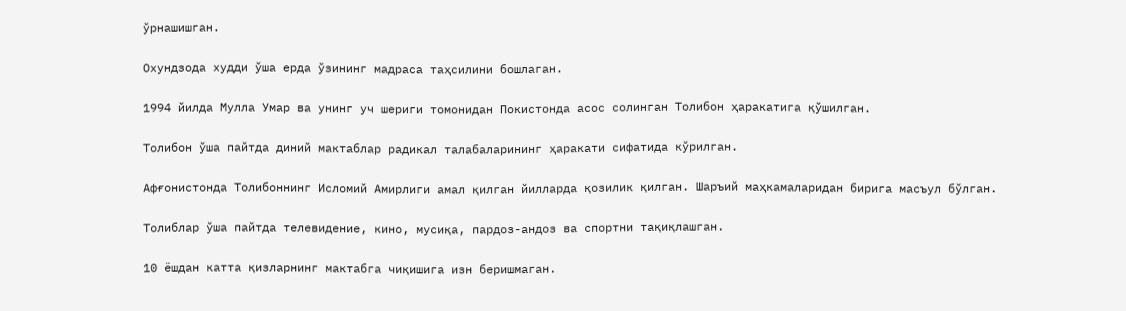ўрнашишган.

Охундзода худди ўша ерда ўзининг мадраса таҳсилини бошлаган.

1994 йилда Мулла Умар ва унинг уч шериги томонидан Покистонда асос солинган Толибон ҳаракатига қўшилган.

Толибон ўша пайтда диний мактаблар радикал талабаларининг ҳаракати сифатида кўрилган.

Афғонистонда Толибоннинг Исломий Амирлиги амал қилган йилларда қозилик қилган. Шаръий маҳкамаларидан бирига масъул бўлган.

Толиблар ўша пайтда телевидение, кино, мусиқа, пардоз-андоз ва спортни тақиқлашган.

10 ёшдан катта қизларнинг мактабга чиқишига изн беришмаган.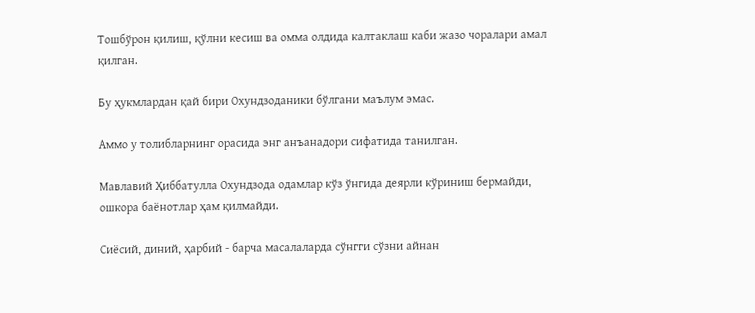Тошбўрон қилиш, қўлни кесиш ва омма олдида калтаклаш каби жазо чоралари амал қилган.

Бу ҳукмлардан қай бири Охундзоданики бўлгани маълум эмас.

Аммо у толибларнинг орасида энг анъанадори сифатида танилган.

Мавлавий Ҳиббатулла Охундзода одамлар кўз ўнгида деярли кўриниш бермайди, ошкора баёнотлар ҳам қилмайди.

Сиёсий, диний, ҳарбий - барча масалаларда сўнгги сўзни айнан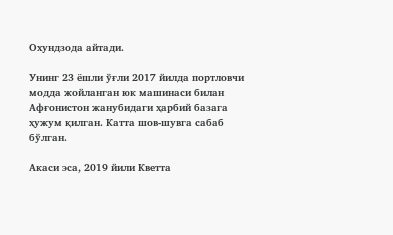Охундзода айтади.

Унинг 23 ёшли ўғли 2017 йилда портловчи модда жойланган юк машинаси билан Афғонистон жанубидаги ҳарбий базага ҳужум қилган. Катта шов-шувга сабаб бўлган.

Акаси эса, 2019 йили Кветта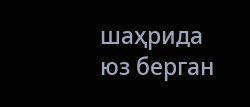шаҳрида юз берган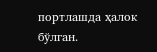портлашда ҳалок бўлган.